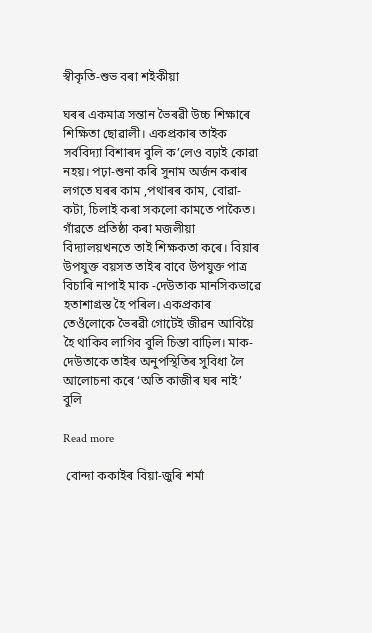স্বীকৃতি-শুভ বৰা শইকীয়া

ঘৰৰ একমাত্ৰ সন্তান ভৈৰৱী উচ্চ শিক্ষাৰে শিক্ষিতা ছোৱালী। একপ্ৰকাৰ তাইক সৰ্ববিদ্যা বিশাৰদ বুলি ক’লেও বঢ়াই কোৱা নহয়। পঢ়া-শুনা কৰি সুনাম অৰ্জন কৰাৰ লগতে ঘৰৰ কাম ,পথাৰৰ কাম, বোৱা-কটা, চিলাই কৰা সকলো কামতে পাকৈত। গাঁৱতে প্ৰতিষ্ঠা কৰা মজলীয়া বিদ্যালয়খনতে তাই শিক্ষকতা কৰে। বিয়াৰ উপযুক্ত বয়সত তাইৰ বাবে উপযুক্ত পাত্ৰ বিচাৰি নাপাই মাক -দেউতাক মানসিকভাৱে হতাশাগ্ৰস্ত হৈ পৰিল। একপ্ৰকাৰ তেওঁলোকে ভৈৰৱী গোটেই জীৱন আবিয়ৈ হৈ থাকিব লাগিব বুলি চিন্তা বাঢ়িল। মাক-দেউতাকে তাইৰ অনুপস্থিতিৰ সুবিধা লৈ আলোচনা কৰে ‘অতি কাজীৰ ঘৰ নাই’ বুলি

Read more

 বোন্দা ককাইৰ বিয়া-জুৰি শৰ্মা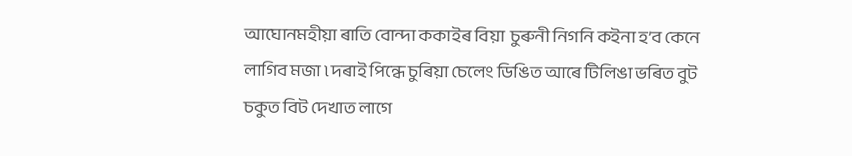আঘোনমহীয়া ৰাতি বোন্দা ককাইৰ বিয়া  চুৰুনী নিগনি কইনা হ’ব কেনে লাগিব মজা ৷ দৰাই পিন্ধে চুৰিয়া চেলেং ডিঙিত আৰে টিলিঙা ভৰিত বুট চকুত বিট দেখাত লাগে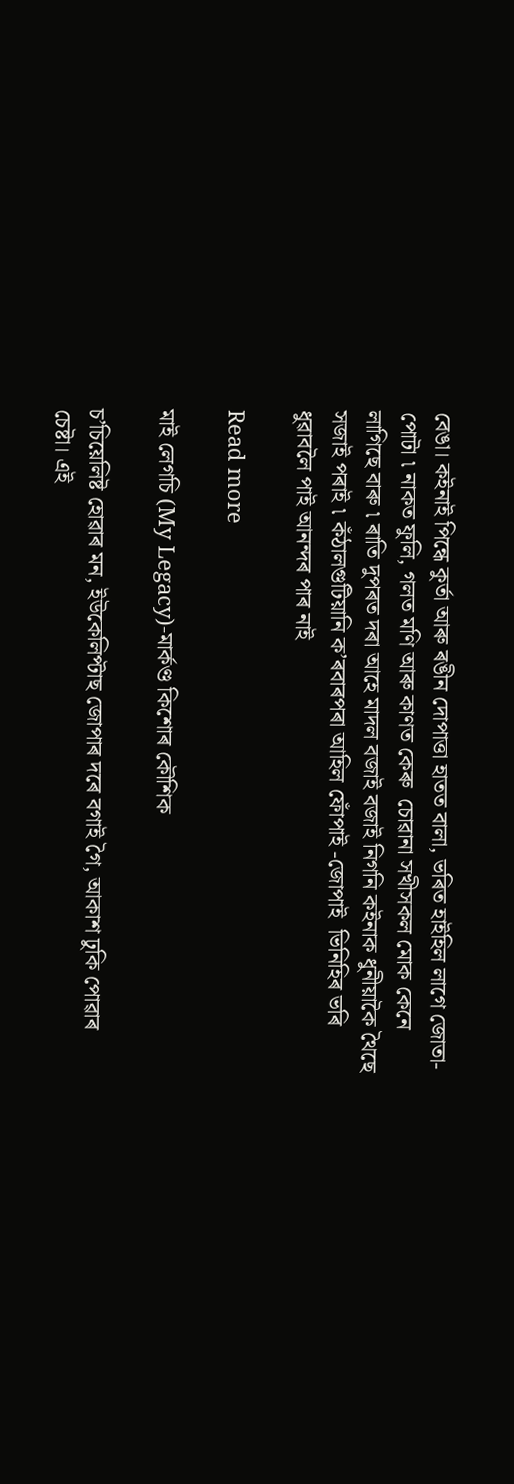বেঙা। কইনাই পিন্ধে কুৰ্তা আৰু ৰঙীন দোপাত্তা হাতত বালা, ভৰিত হাইহিল লাগে জোতা-পোটা ৷ নাকত ফুলি, গলত মণি আৰু কাণত কেৰু  চোৱানা সখীসকল মোক কেনে লাগিছে বাৰু ৷ ৰাতি দুপৰত দৰা আহে মাদল বজাই বজাই নিগনি কইনাক ধুনীয়াকৈ থৈছে সজাই পৰাই ৷ কঁঠালগুটিয়ানি ক’ৰবাৰপৰা আহিল ফোঁপাই -জোপাই  ভিনিহিৰ ভৰি ধুৱাবলৈ পাই আনন্দৰ পাৰ নাই

Read more

মাই লেগচি (My Legacy)-মাৰ্কণ্ড কিশোৰ কৌশিক

চ’চিয়েলিষ্ট হোৱাৰ মন, ইউকেলিপ্টাছ জোপাৰ দৰে বগাই গৈ, আকাশ ঢুকি পোৱাৰ চেষ্টা। এই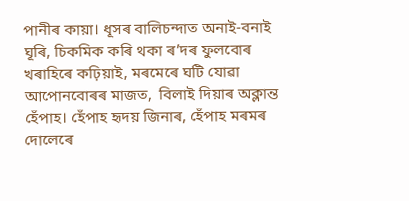পানীৰ কায়া। ধূসৰ বালিচন্দাত অনাই-বনাই ঘূৰি, চিকমিক কৰি থকা ৰ’দৰ ফুলবোৰ খৰাহিৰে কঢ়িয়াই, মৰমেৰে ঘটি যোৱা আপোনবোৰৰ মাজত,  বিলাই দিয়াৰ অক্লান্ত হেঁপাহ। হেঁপাহ হৃদয় জিনাৰ, হেঁপাহ মৰমৰ দোলেৰে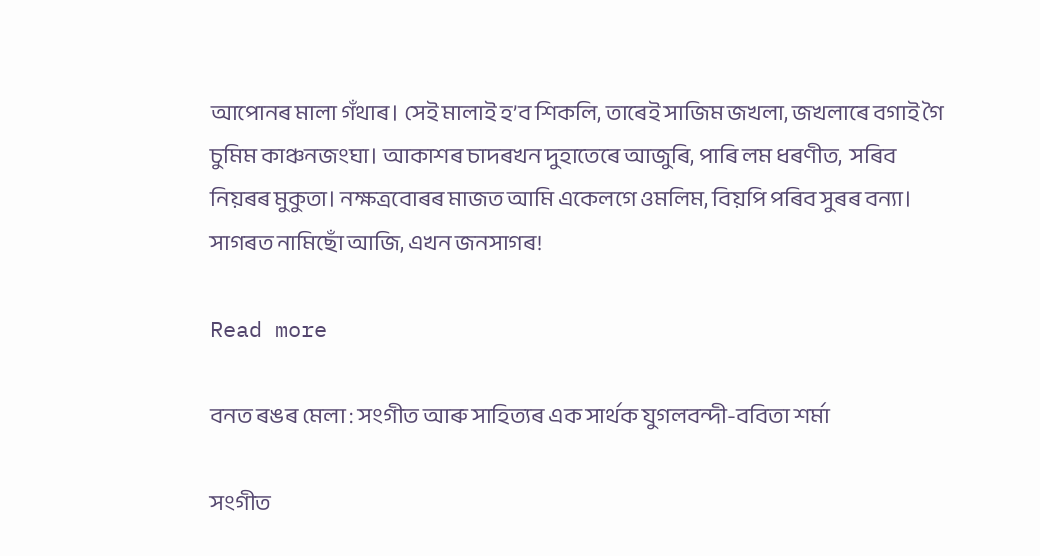আপোনৰ মালা গঁথাৰ। সেই মালাই হ’ব শিকলি, তাৰেই সাজিম জখলা, জখলাৰে বগাই গৈ চুমিম কাঞ্চনজংঘা। আকাশৰ চাদৰখন দুহাতেৰে আজুৰি, পাৰি লম ধৰণীত,  সৰিব নিয়ৰৰ মুকুতা। নক্ষত্ৰবোৰৰ মাজত আমি একেলগে ওমলিম, বিয়পি পৰিব সুৰৰ বন্যা। সাগৰত নামিছোঁ আজি, এখন জনসাগৰ!

Read more

বনত ৰঙৰ মেলা : সংগীত আৰু সাহিত্যৰ এক সাৰ্থক যুগলবন্দী-ববিতা শৰ্মা

সংগীত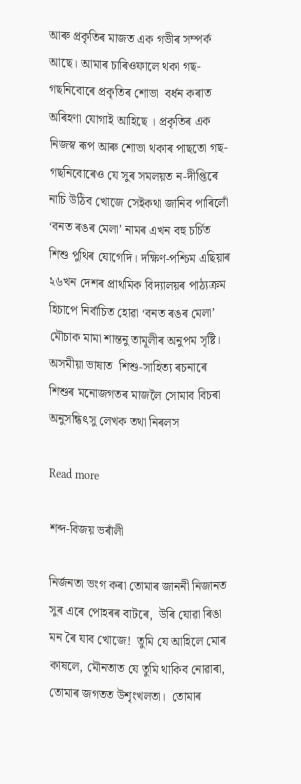আৰু প্ৰকৃতিৰ মাজত এক গভীৰ সম্পৰ্ক আছে। আমাৰ চাৰিওফালে থকা গছ-গছনিবোৰে প্ৰকৃতিৰ শোভা  বৰ্ধন কৰাত অৰিহণা যোগাই আহিছে । প্ৰকৃতিৰ এক নিজস্ব ৰূপ আৰু শোভা থকাৰ পাছতো গছ-গছনিবোৰেও যে সুৰ সমলয়ত ন-দীপ্তিৰে নাচি উঠিব খোজে সেইকথা জানিব পাৰিলোঁ ‘বনত ৰঙৰ মেলা’ নামৰ এখন বহু চৰ্চিত শিশু পুথিৰ যোগেদি। দক্ষিণ-পশ্চিম এছিয়াৰ ২৬খন দেশৰ প্ৰাথমিক বিদ্যালয়ৰ পাঠ্যক্ৰম হিচাপে নিৰ্বাচিত হোৱা ‘বনত ৰঙৰ মেলা’ মৌচাক মামা শান্তনু তামূলীৰ অনুপম সৃষ্টি। অসমীয়া ভাষাত  শিশু-সাহিত্য ৰচনাৰে শিশুৰ মনোজগতৰ মাজলৈ সোমাব বিচৰা অনুসন্ধিৎসু লেখক তথা নিৰলস

Read more

শব্দ-বিজয় ভৰাঁলী

নিৰ্জনতা ভংগ কৰা তোমাৰ জাননী নিজানত সুৰ এৰে পোহৰৰ বাটৰে,  উৰি যোৱা ৰিঙা মন ৰৈ যাব খোজে!  তুমি যে আহিলে মোৰ কাষলে, মৌনতাত যে তুমি থাকিব নোৱাৰা,  তোমাৰ জগতত উশৃংখলতা।  তোমাৰ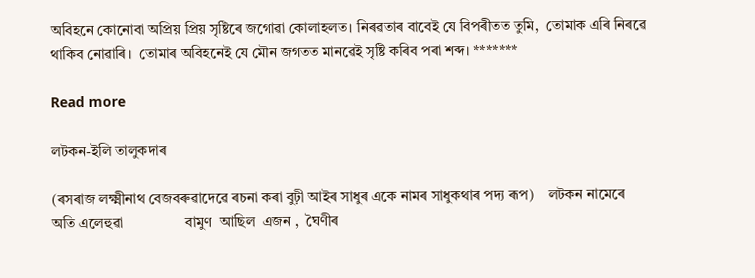অবিহনে কোনোবা অপ্ৰিয় প্ৰিয় সৃষ্টিৰে জগোৱা কোলাহলত। নিৰৱতাৰ বাবেই যে বিপৰীতত তুমি,  তোমাক এৰি নিৰৱে থাকিব নোৱাৰি।  তোমাৰ অবিহনেই যে মৌন জগতত মানৱেই সৃষ্টি কৰিব পৰা শব্দ। *******

Read more

লটকন-ইলি তালুকদাৰ

(ৰসৰাজ লক্ষ্মীনাথ বেজবৰুৱাদেৱে ৰচনা কৰা বুঢ়ী আইৰ সাধুৰ একে নামৰ সাধুকথাৰ পদ্য ৰূপ)    লটকন নামেৰে              অতি এলেহুৱা                 বামুণ  আছিল  এজন ,  ঘৈণীৰ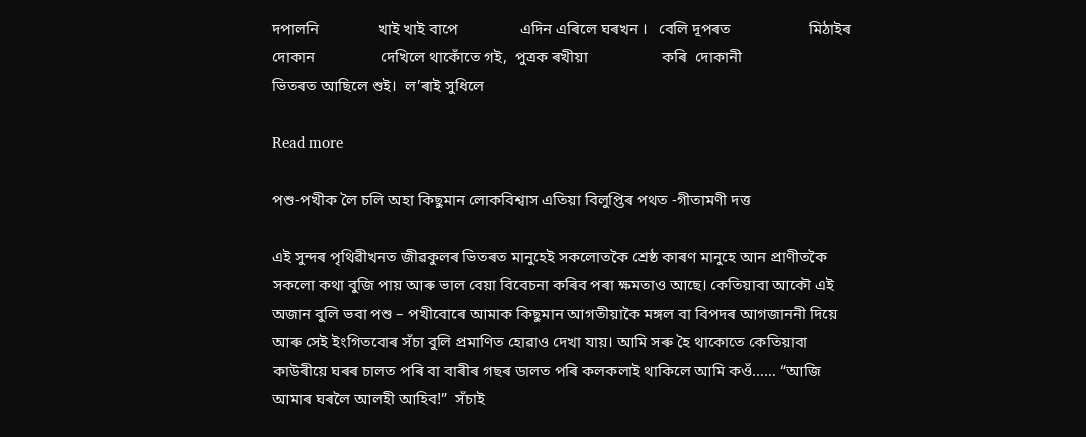দপালনি               খাই খাই বাপে                এদিন এৰিলে ঘৰখন ।   বেলি দূপৰত                    মিঠাইৰ দোকান                 দেখিলে থাকোঁতে গই,  পুত্ৰক ৰখীয়া                   কৰি  দোকানী                   ভিতৰত আছিলে শুই।  ল’ৰাই সুধিলে

Read more

পশু-পখীক লৈ চলি অহা কিছুমান লোকবিশ্বাস এতিয়া বিলুপ্তিৰ পথত -গীতামণী দত্ত

এই সুন্দৰ পৃথিৱীখনত জীৱকুলৰ ভিতৰত মানুহেই সকলোতকৈ শ্ৰেষ্ঠ কাৰণ মানুহে আন প্ৰাণীতকৈ সকলো কথা বুজি পায় আৰু ভাল বেয়া বিবেচনা কৰিব পৰা ক্ষমতাও আছে। কেতিয়াবা আকৌ এই অজান বুলি ভবা পশু – পখীবোৰে আমাক কিছুমান আগতীয়াকৈ মঙ্গল বা বিপদৰ আগজাননী দিয়ে আৰু সেই ইংগিতবোৰ সঁচা বুলি প্ৰমাণিত হোৱাও দেখা যায়। আমি সৰু হৈ থাকোতে কেতিয়াবা কাউৰীয়ে ঘৰৰ চালত পৰি বা বাৰীৰ গছৰ ডালত পৰি কলকলাই থাকিলে আমি কওঁ…… “আজি আমাৰ ঘৰলৈ আলহী আহিব!”  সঁচাই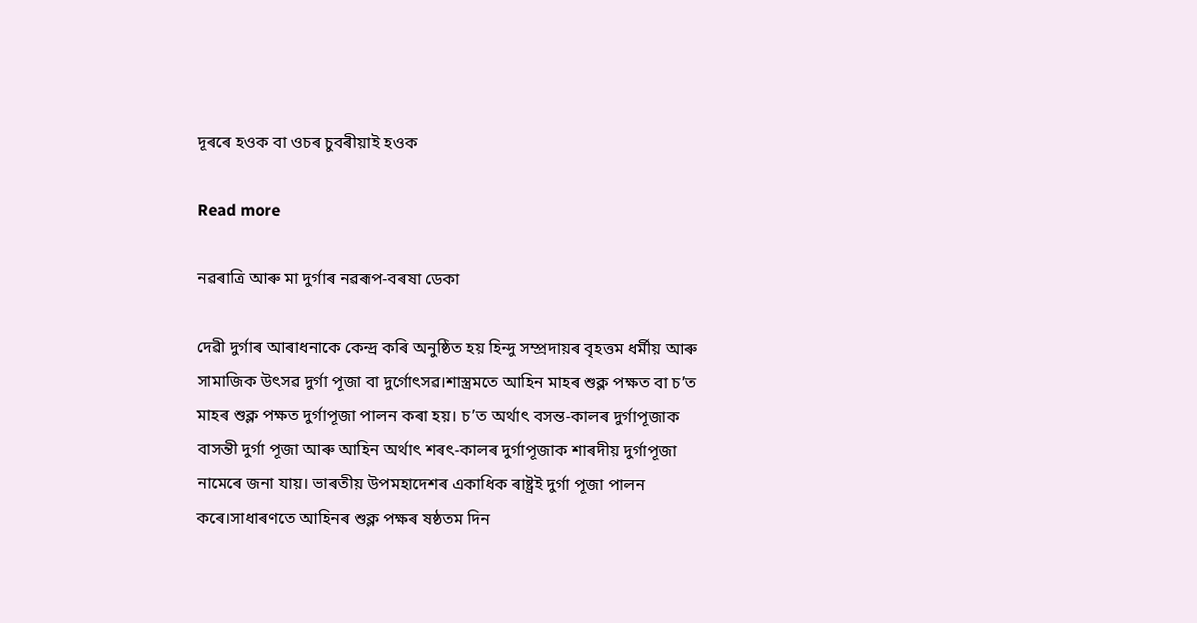দূৰৰে হওক বা ওচৰ চুবৰীয়াই হওক

Read more

নৱৰাত্ৰি আৰু মা দুৰ্গাৰ নৱৰূপ-বৰষা ডেকা

দেৱী দুৰ্গাৰ আৰাধনাকে কেন্দ্ৰ কৰি অনুষ্ঠিত হয় হিন্দু সম্প্ৰদায়ৰ বৃহত্তম ধৰ্মীয় আৰু সামাজিক উৎসৱ দুৰ্গা পূজা বা দুৰ্গোৎসৱ।শাস্ত্ৰমতে আহিন মাহৰ শুক্ল পক্ষত বা চ’ত মাহৰ শুক্ল পক্ষত দুৰ্গাপূজা পালন কৰা হয়। চ’ত অৰ্থাৎ বসন্ত-কালৰ দুৰ্গাপূজাক বাসন্তী দুৰ্গা পূজা আৰু আহিন অৰ্থাৎ শৰৎ-কালৰ দুৰ্গাপূজাক শাৰদীয় দুৰ্গাপূজা নামেৰে জনা যায়। ভাৰতীয় উপমহাদেশৰ একাধিক ৰাষ্ট্ৰই দুৰ্গা পূজা পালন কৰে।সাধাৰণতে আহিনৰ শুক্ল পক্ষৰ ষষ্ঠতম দিন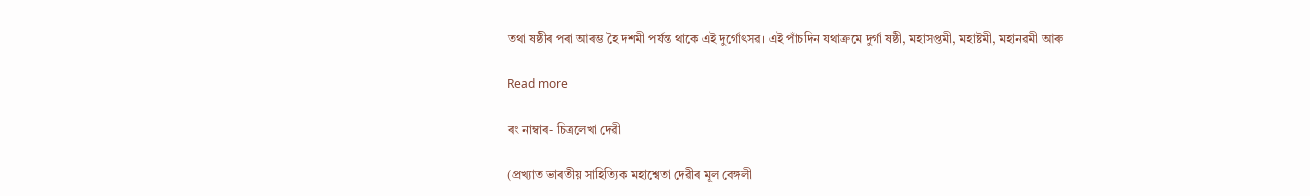তথা ষষ্ঠীৰ পৰা আৰম্ভ হৈ দশমী পৰ্যন্ত থাকে এই দুৰ্গোৎসৱ। এই পাঁচদিন যথাক্ৰমে দুৰ্গা ষষ্ঠী, মহাসপ্তমী, মহাষ্টমী, মহানৱমী আৰু

Read more

ৰং নাম্বাৰ- চিত্ৰলেখা দেৱী

(প্ৰখ্যাত ভাৰতীয় সাহিত্যিক মহাশ্বেতা দেৱীৰ মূল বেঙ্গলী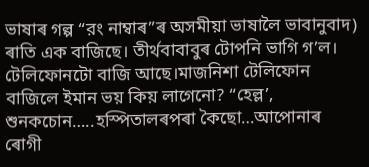ভাষাৰ গল্প “রং নাম্বাৰ”ৰ অসমীয়া ভাষালৈ ভাবানুবাদ) ৰাতি এক বাজিছে। তীৰ্থবাবাবুৰ টোপনি ভাগি গ’ল। টেলিফোনটো বাজি আছে।মাজনিশা টেলিফোন বাজিলে ইমান ভয় কিয় লাগেনো? “হেল্ল’, শুনকচোন…..হস্পিতালৰপৰা কৈছো…আপোনাৰ ৰোগী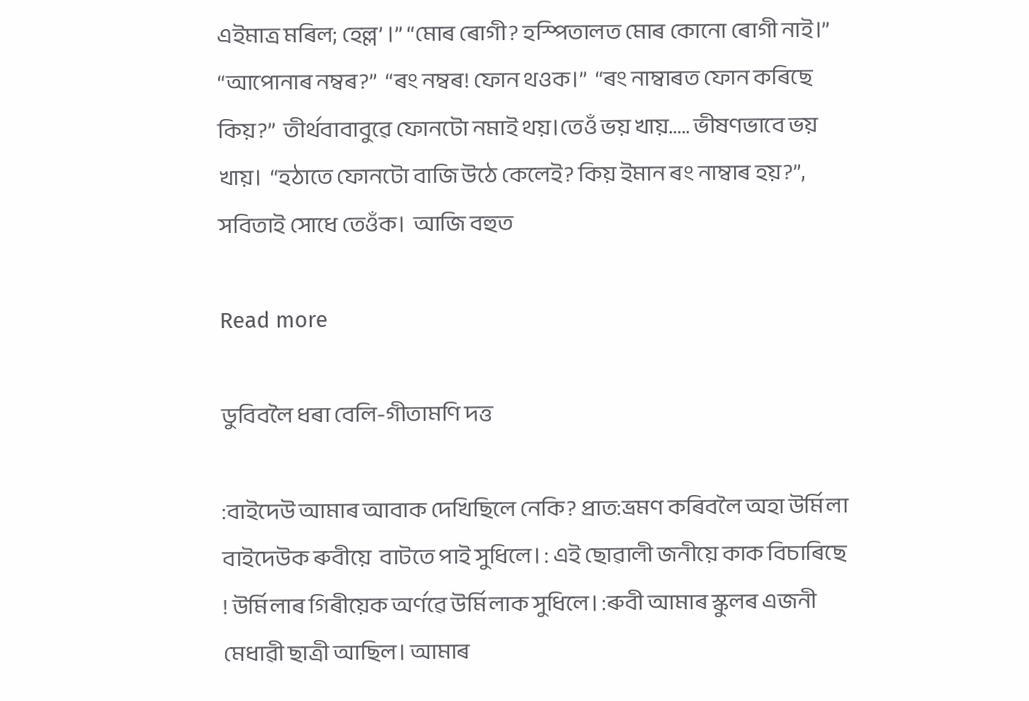এইমাত্ৰ মৰিল; হেল্ল’ ।” “মোৰ ৰোগী? হস্পিতালত মোৰ কোনো ৰোগী নাই।” “আপোনাৰ নম্বৰ?”  “ৰং নম্বৰ! ফোন থওক।”  “ৰং নাম্বাৰত ফোন কৰিছে কিয়?”  তীৰ্থবাবাবুৱে ফোনটো নমাই থয়।তেওঁ ভয় খায়….. ভীষণভাবে ভয় খায়।  “হঠাতে ফোনটো বাজি উঠে কেলেই? কিয় ইমান ৰং নাম্বাৰ হয়?”, সবিতাই সোধে তেওঁক।  আজি বহুত

Read more

ডুবিবলৈ ধৰা বেলি-গীতামণি দত্ত

:বাইদেউ আমাৰ আবাক দেখিছিলে নেকি? প্ৰাত:ভ্ৰমণ কৰিবলৈ অহা উৰ্মিলা বাইদেউক ৰুবীয়ে  বাটতে পাই সুধিলে। : এই ছোৱালী জনীয়ে কাক বিচাৰিছে ! উৰ্মিলাৰ গিৰীয়েক অৰ্ণৱে উৰ্মিলাক সুধিলে। :ৰুবী আমাৰ স্কুলৰ এজনী মেধাৱী ছাত্ৰী আছিল। আমাৰ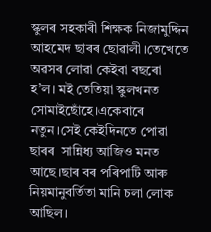স্কুলৰ সহকাৰী শিক্ষক নিজামুদ্দিন আহমেদ ছাৰৰ ছোৱালী।তেখেতে অৱসৰ লোৱা কেইবা বছৰো হ’ল। মই তেতিয়া স্কুলখনত সোমাইছোঁহে।একেবাৰে নতুন।সেই কেইদিনতে পোৱা ছাৰৰ  সান্নিধ্য আজিও মনত আছে।ছাৰ বৰ পৰিপাটি আৰু নিয়মানুবৰ্তিতা মানি চলা লোক আছিল।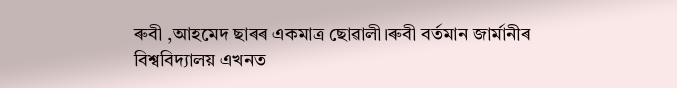ৰুবী ,আহমেদ ছাৰৰ একমাত্ৰ ছোৱালী।ৰুবী বৰ্তমান জাৰ্মানীৰ বিশ্ববিদ্যালয় এখনত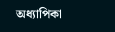অধ্যাপিকা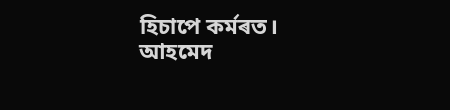হিচাপে কৰ্মৰত। আহমেদ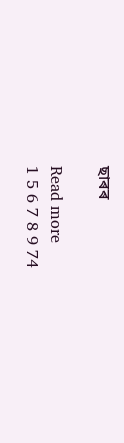ছাৰৰ

Read more
1 5 6 7 8 9 74